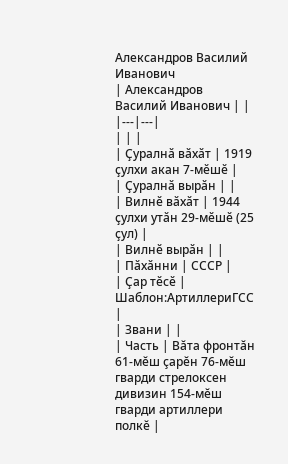Александров Василий Иванович
| Александров Василий Иванович | |
|---|---|
| | |
| Ҫуралнӑ вӑхӑт | 1919 ҫулхи акан 7-мӗшӗ |
| Ҫуралнӑ вырӑн | |
| Вилнӗ вӑхӑт | 1944 ҫулхи утӑн 29-мӗшӗ (25 ҫул) |
| Вилнӗ вырӑн | |
| Пӑхӑнни | СССР |
| Ҫар тӗсӗ | Шаблон:АртиллериГСС |
| Звани | |
| Часть | Вăта фронтăн 61-мĕш çарĕн 76-мĕш гварди стрелоксен дивизин 154-мĕш гварди артиллери полкĕ |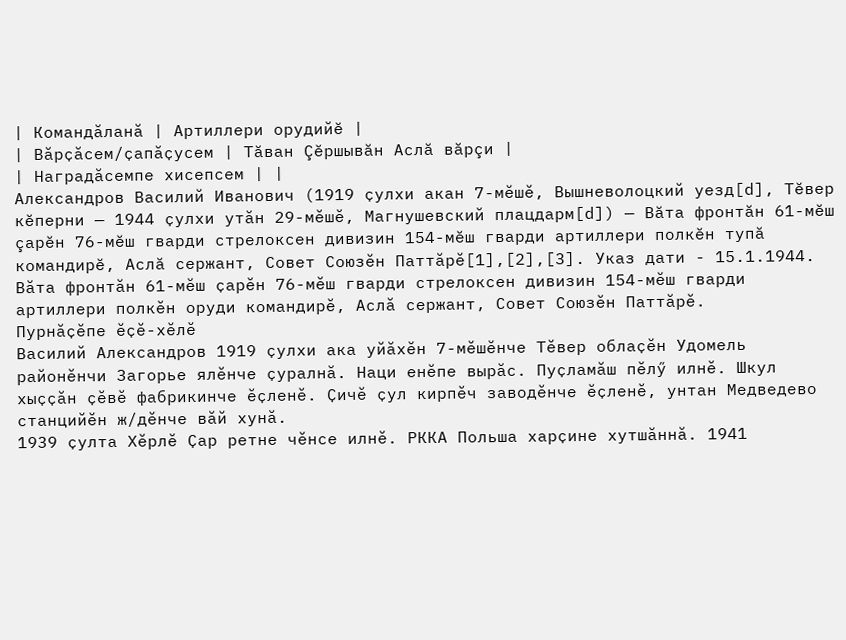| Командӑланӑ | Артиллери орудийĕ |
| Вӑрҫӑсем/ҫапӑҫусем | Тăван Çĕршывăн Аслă вăрçи |
| Наградӑсемпе хисепсем | |
Александров Василий Иванович (1919 ҫулхи акан 7-мӗшӗ, Вышневолоцкий уезд[d], Тĕвер кĕперни — 1944 ҫулхи утӑн 29-мӗшӗ, Магнушевский плацдарм[d]) — Вăта фронтăн 61-мĕш çарĕн 76-мĕш гварди стрелоксен дивизин 154-мĕш гварди артиллери полкĕн тупă командирĕ, Аслă сержант, Совет Союзӗн Паттӑрӗ[1],[2],[3]. Указ дати - 15.1.1944.
Вӑта фронтӑн 61-мӗш ҫарӗн 76-мӗш гварди стрелоксен дивизин 154-мӗш гварди артиллери полкӗн оруди командирӗ, Аслӑ сержант, Совет Союзӗн Паттӑрӗ.
Пурнӑҫӗпе ӗҫӗ-хӗлӗ
Василий Александров 1919 ҫулхи ака уйӑхӗн 7-мӗшӗнче Тӗвер облаҫӗн Удомель районӗнчи Загорье ялӗнче ҫуралнӑ. Наци енӗпе вырӑс. Пуҫламӑш пӗлӳ илнӗ. Шкул хыҫҫӑн ҫӗвӗ фабрикинче ӗҫленӗ. Ҫичӗ ҫул кирпӗч заводӗнче ӗҫленӗ, унтан Медведево станцийӗн ж/дӗнче вӑй хунӑ.
1939 ҫулта Хӗрлӗ Ҫар ретне чӗнсе илнӗ. РККА Польша харҫине хутшӑннӑ. 1941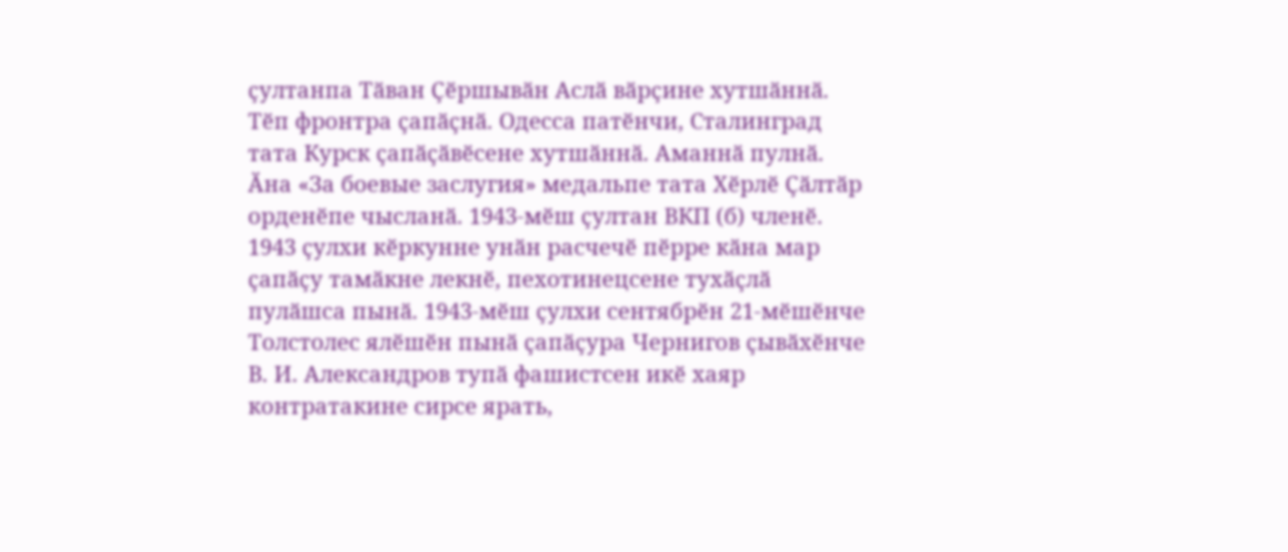ҫултанпа Тӑван Ҫӗршывӑн Аслӑ вӑрҫине хутшӑннӑ. Тӗп фронтра ҫапӑҫнӑ. Одесса патӗнчи, Сталинград тата Курск ҫапӑҫӑвӗсене хутшӑннӑ. Аманнӑ пулнӑ.
Ӑна «За боевые заслугия» медальпе тата Хӗрлӗ Ҫӑлтӑр орденӗпе чысланӑ. 1943-мӗш ҫултан ВКП (б) членӗ. 1943 ҫулхи кӗркунне унӑн расчечӗ пӗрре кӑна мар ҫапӑҫу тамӑкне лекнӗ, пехотинецсене тухӑҫлӑ пулӑшса пынӑ. 1943-мӗш ҫулхи сентябрӗн 21-мӗшӗнче Толстолес ялӗшӗн пынӑ ҫапӑҫура Чернигов ҫывӑхӗнче В. И. Александров тупӑ фашистсен икӗ хаяр контратакине сирсе ярать,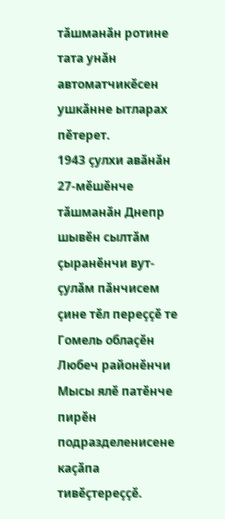тӑшманӑн ротине тата унӑн автоматчикӗсен ушкӑнне ытларах пӗтерет.
1943 ҫулхи авӑнӑн 27-мӗшӗнче тӑшманӑн Днепр шывӗн сылтӑм ҫыранӗнчи вут-ҫулӑм пӑнчисем ҫине тӗл переҫҫӗ те Гомель облаҫӗн Любеч районӗнчи Мысы ялӗ патӗнче пирӗн подразделенисене каҫӑпа тивӗҫтереҫҫӗ.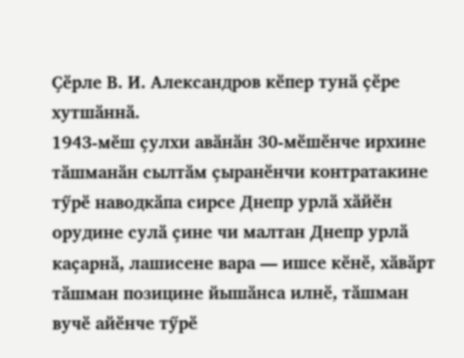Ҫӗрле В. И. Александров кӗпер тунӑ ҫӗре хутшӑннӑ.
1943-мӗш ҫулхи авӑнӑн 30-мӗшӗнче ирхине тӑшманӑн сылтӑм ҫыранӗнчи контратакине тӳрӗ наводкӑпа сирсе Днепр урлӑ хӑйӗн орудине сулӑ ҫине чи малтан Днепр урлӑ каҫарнӑ, лашисене вара — ишсе кӗнӗ, хӑвӑрт тӑшман позицине йышӑнса илнӗ, тӑшман вучӗ айӗнче тӳрӗ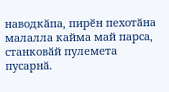наводкӑпа, пирӗн пехотӑна малалла кайма май парса, станковӑй пулемета пусарнӑ.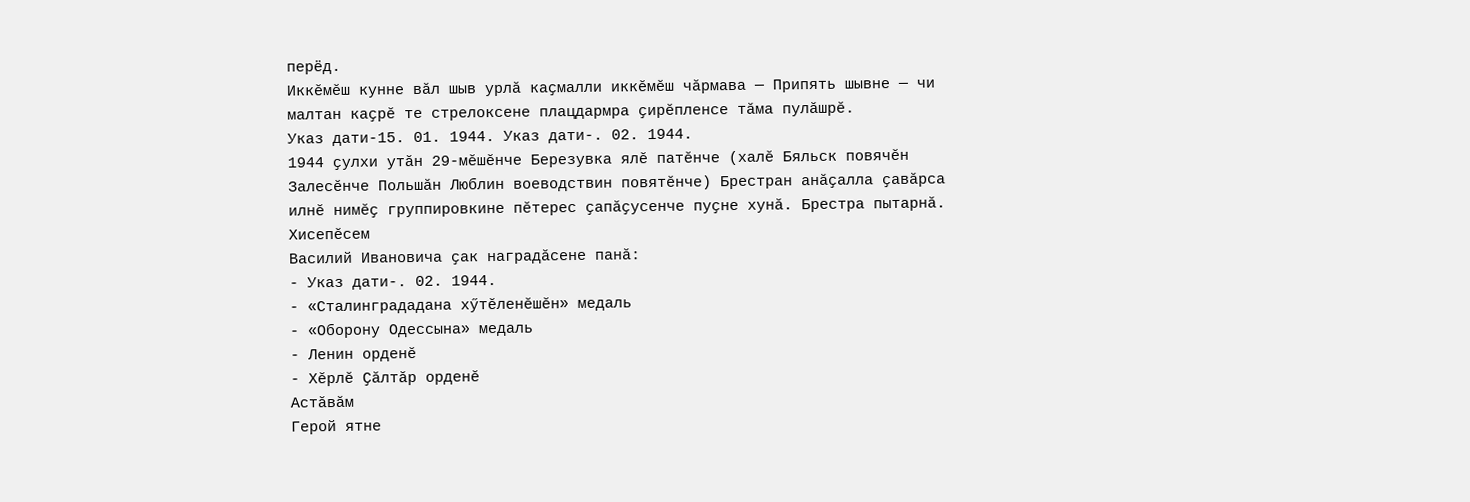перёд.
Иккӗмӗш кунне вӑл шыв урлӑ каҫмалли иккӗмӗш чӑрмава — Припять шывне — чи малтан каҫрӗ те стрелоксене плацдармра ҫирӗпленсе тӑма пулӑшрӗ.
Указ дати-15. 01. 1944. Указ дати-. 02. 1944.
1944 ҫулхи утӑн 29-мӗшӗнче Березувка ялӗ патӗнче (халӗ Бяльск повячӗн Залесӗнче Польшӑн Люблин воеводствин повятӗнче) Брестран анӑҫалла ҫавӑрса илнӗ нимӗҫ группировкине пӗтерес ҫапӑҫусенче пуҫне хунӑ. Брестра пытарнӑ.
Хисепӗсем
Василий Ивановича ҫак наградӑсене панӑ:
- Указ дати-. 02. 1944.
- «Сталинградадана хӳтӗленӗшӗн» медаль
- «Оборону Одессына» медаль
- Ленин орденӗ
- Хӗрлӗ Ҫӑлтӑр орденӗ
Астӑвӑм
Герой ятне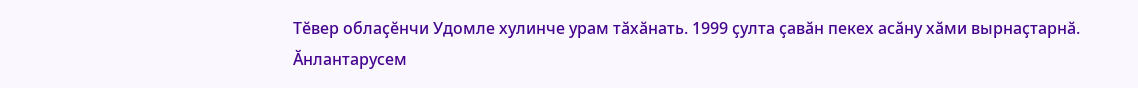Тӗвер облаҫӗнчи Удомле хулинче урам тӑхӑнать. 1999 ҫулта ҫавӑн пекех асӑну хӑми вырнаҫтарнӑ.
Ӑнлантарусем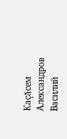Каçăсем
Александров Василий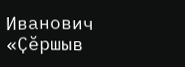Иванович «Ҫӗршыв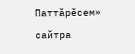Паттӑрӗсем» сайтра